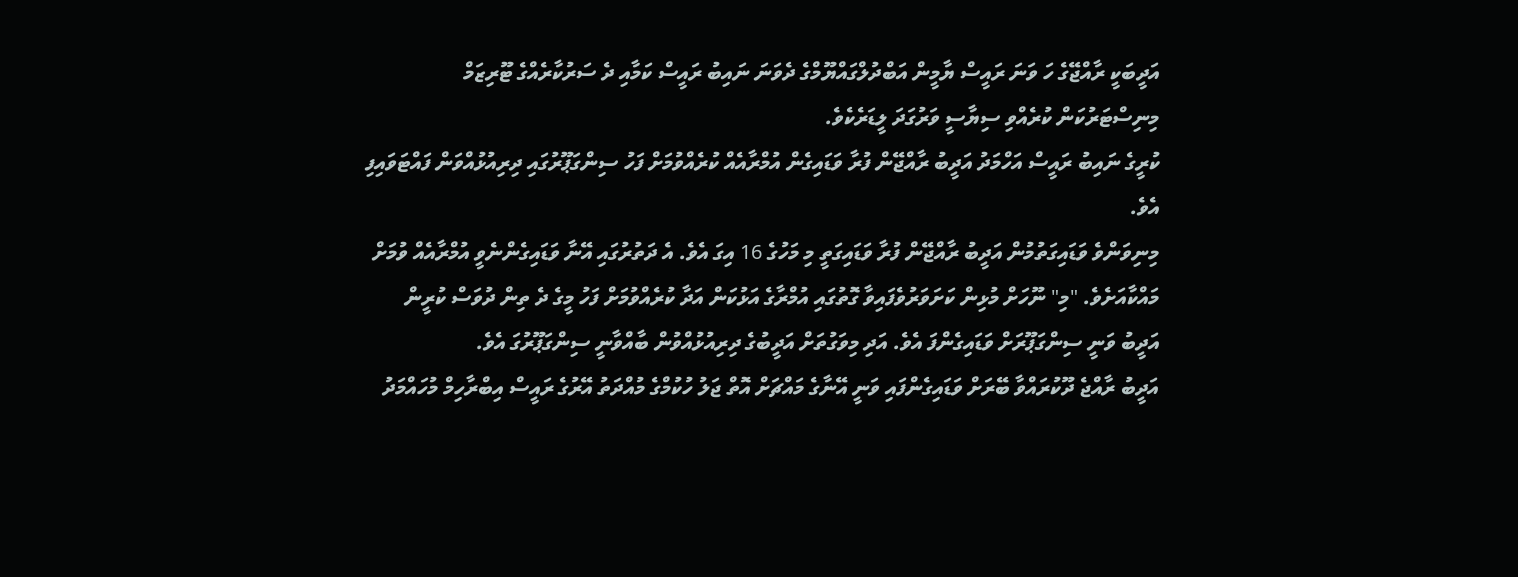އަދީބަކީ ރާއްޖޭގެ ހަ ވަނަ ރައީސް ޔާމީން އަބްދުލްގައްޔޫމްގެ ދެވަނަ ނައިބު ރައީސް ކަމާއި ދެ ސަރުކާރެއްގެ ޓޫރިޒަމް މިނިސްޓަރުކަން ކުރެއްވި ސިޔާސީ ވަރުގަދަ ލީޑަރެކެވެ.
ކުރީގެ ނައިބު ރައީސް އަހްމަދު އަދީބު ރާއްޖޭން ފުރާ ވަޑައިގެން އުމްރާއެއް ކުރެއްވުމަށް ފަހު ސިންގަޕޫރުގައި ދިރިއުޅުއްވަން ފައްޓަވައިފި އެވެ.
މިނިވަންވެ ވަޑައިގަތުމުން އަދީބު ރާއްޖޭން ފުރާ ވަޑައިގަތީ މި މަހުގެ 16 އިގަ އެވެ. އެ ދަތުރުގައި އޭނާ ވަޑައިގެންނެވީ އުމްރާއެއް ވުމަށް މައްކާއަށެވެ. "މި" ނޫހަށް މުޅިން ކަށަވަރުވެފައިވާ ގޮތުގައި އުމްރާގެ އަޅުކަން އަދާ ކުރެއްވުމަށް ފަހު މީގެ ދެ ތިން ދުވަސް ކުރީން އަދީބު ވަނީ ސިންގަޕޫރަށް ވަޑައިގެންފަ އެވެ. އަދި މިވަގުތަށް އަދީބުގެ ދިރިއުޅުއްވުން ބާއްވާނީ ސިންގަޕޫރުގަ އެވެ.
އަދީބު ރާއްޖެ ދޫކުރައްވާ ބޭރަށް ވަޑައިގެންފައި ވަނީ އޭނާގެ މައްޗަށް އޮތް ޖަލު ހުކުމްގެ މުއްދަތު އޭރުގެ ރައީސް އިބްރާހިމް މުހައްމަދު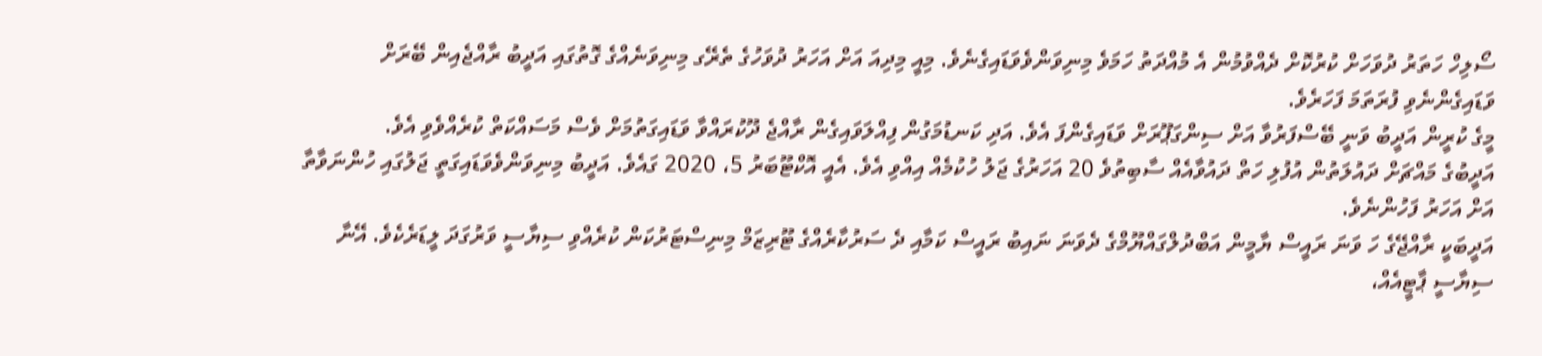ސޯލިހް ހަތަރު ދުވަހަށް ކުރުކޮށް ދެއްވުމުން އެ މުއްދަތު ހަމަވެ މިނިވަންވެވަޑައިގެނެވެ. މިއީ މިދިއަ އަށް އަހަރު ދުވަހުގެ ތެރޭގ މިނިވަނެއްގެ ގޮތުގައި އަދީބު ރާއްޖެއިން ބޭރަށް ވަޑައިގެންނެވި ފުރަތަމަ ފަހަރެވެ.
މީގެ ކުރީން އަދީބު ވަނީ ބޭސްފަރުވާ އަށް ސިންގަޕޫރަށް ވަޑައިގެންފަ އެވެ. އަދި ކަނޑުމަގުން ފިއްލަވައިގެން ރާއްޖެ ދޫކުރައްވާ ވަޑައިގަތުމަށް ވެސް މަސައްކަތް ކުރެއްވެވި އެވެ.
އަދީބުގެ މައްޗަށް ދައުލަތުން އުފުލި ހަތް ދައުވާއެއް ސާބިތުވެ 20 އަހަރުގެ ޖަލު ހުކުމެއް އިއްވި އެވެ. އެއީ އޮކްޓޫބަރު 5، 2020 ގައެވެ. އަދީބު މިނިވަންވެވަޑައިގަތީ ޖަލުގައި ހުންނަވާތާ އަށް އަހަރު ފަހުންނެވެ.
އަދީބަކީ ރާއްޖޭގެ ހަ ވަނަ ރައީސް ޔާމީން އަބްދުލްގައްޔޫމްގެ ދެވަނަ ނައިބު ރައީސް ކަމާއި ދެ ސަރުކާރެއްގެ ޓޫރިޒަމް މިނިސްޓަރުކަން ކުރެއްވި ސިޔާސީ ވަރުގަދަ ލީޑަރެކެވެ. އޭނާ ސިޔާސީ ޕާޓީއެއް،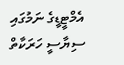އެމްޓީޑީގެ ނަމުގައި ސިޔާސީ ހަރަކާތް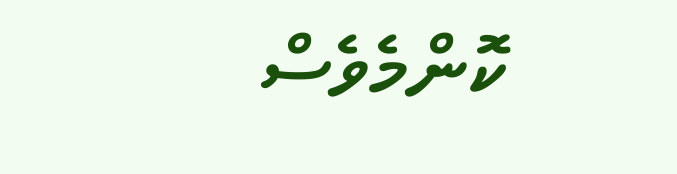ކޮންމެވެސް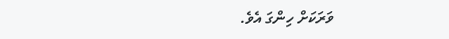ވަރަކަށް ހިންގަ އެވެ.